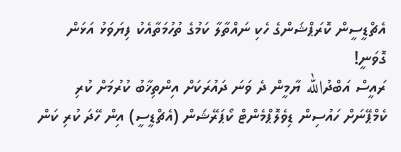އެޗްޑީސީން ކޮރަޕްޝަންގެ ހެކި ނައްތާލާ ކަމުގެ ތުހުމަތާއެކު ފިޔަވަޅު އަޅަން ގޮވަނީ!
ރައީސް އަބްދުالله ޔާމީން ދެ ވަނަ ދައުރަކަށް އިންތިޚާބު ކުރުމަށް ކުރި ކެމްޕޭނަށް ހައުސިން ޑިވެލޮޕްމެންޓް ކޯޕަރޭޝަން (އެޗްޑީސީ) އިން ހޭދަ ކުރި ކަން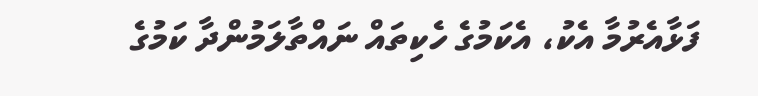ފަޅާއެރުމާ އެކު، އެކަމުގެ ހެކިތައް ނައްތާލަމުންދާ ކަމުގެ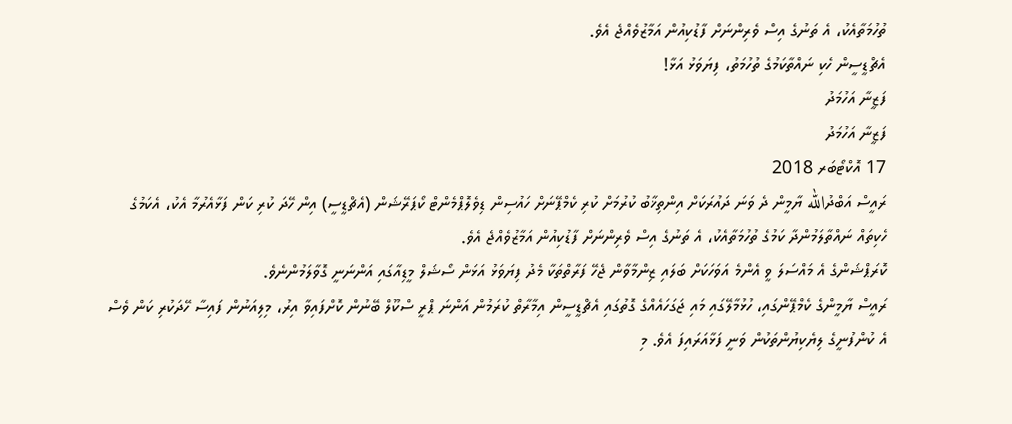ތުހުމަތާއެކު، އެ ތަނުގެ އިސް ވެރިންނަށް ފާޑުކިއުން އަމާޒުވެއްޖެ އެވެ.
އެޗްޑީސީން ހެކި ނައްތާކަމުގެ ތުހުމަތު، ފިޔަވަޅު އަޅާ!
ފަޒީނާ އަހުމަދު
ފަޒީނާ އަހުމަދު
17 އޮކްޓޯބަރ 2018
ރައީސް އަބްދުالله ޔާމީން ދެ ވަނަ ދައުރަކަށް އިންތިޚާބު ކުރުމަށް ކުރި ކެމްޕޭނަށް ހައުސިން ޑިވެލޮޕްމެންޓް ކޯޕަރޭޝަން (އެޗްޑީސީ) އިން ހޭދަ ކުރި ކަން ފަޅާއެރުމާ އެކު، އެކަމުގެ ހެކިތައް ނައްތާލަމުންދާ ކަމުގެ ތުހުމަތާއެކު، އެ ތަނުގެ އިސް ވެރިންނަށް ފާޑުކިއުން އަމާޒުވެއްޖެ އެވެ.
ކޮރަޕްޝަންގެ އެ މައްސަލަ ވީ އެންމެ އަވަހަކަށް ބަލައި ޒިންމާވާން ޖެހޭ ފަރާތްތަކާ މެދު ފިޔަވަޅު އަޅަން ސޯޝަލް މީޑިއާގައި އަންނަނީ ގޮވާލަމުންނެވެ.
ރައީސް ޔާމީންގެ ކެމްޕޭންގައި، ހުޅުމާލޭގައި މައި ޖަގަހައެއްގެ ގޮތުގައި އެޗްޑީސީން އިމާރާތް ކުރަމުން އަންނަ ޕްރީ ސްކޫލް ބޭނުން ކޮށްފައިވާ އިރު، މިލިއަނުން ފައިސާ ހޭދަކުރި ކަން ވެސް އެ ކުންފުނީގެ ލިޔެކިޔުންތަކުން ވަނީ ފަޅާއަރައިފަ އެވެ. މި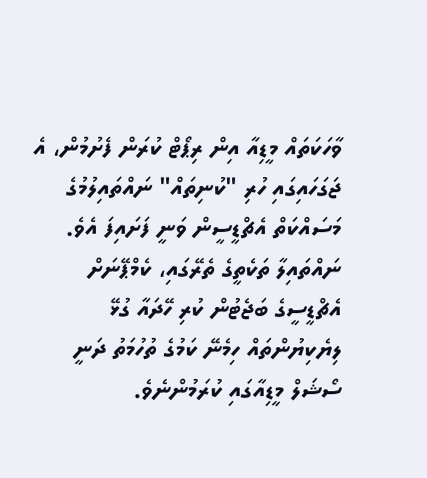ވާހަކަތައް މީޑިއާ އިން ރިޕޯޓް ކުރަން ފެށުމުން، އެ ޖަގަހައިގައި ހުރި "ކުނިތައް" ނައްތައިލުމުގެ މަސައްކަތް އެޗްޑީސީން ވަނީ ފަށައިފަ އެވެ. ނައްތައިލާ ތަކެތީގެ ތެރޭގައި، ކެމްޕޭނަށް އެޗްޑީސީގެ ބަޖެޓުން ކުރި ހޭދައާ ގުޅޭ ލިޔެކިޔުންތައް ހިމެނޭ ކަމުގެ ތުހުމަތު ދަނީ ސޯޝަލް މީޑިއާގައި ކުރަމުންނެވެ.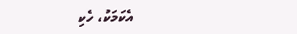އެކަމަކު، ހެކި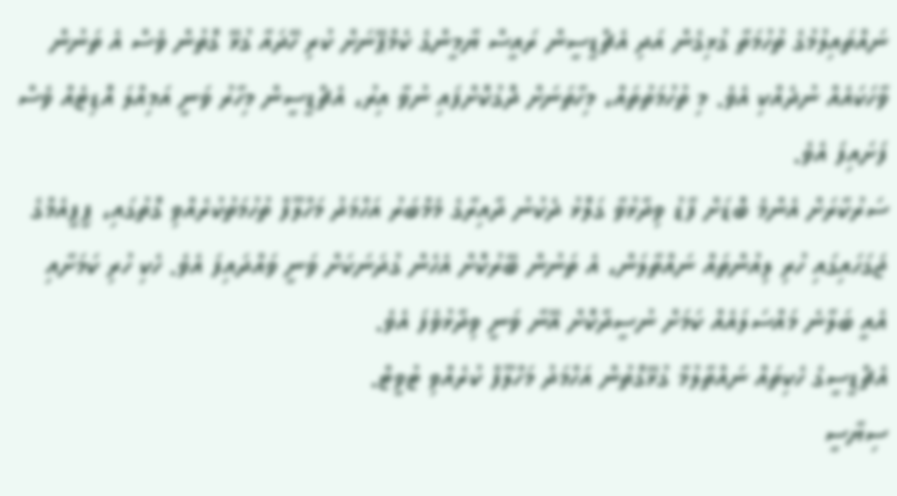ނައްތައިލުމުގެ ތުހުމަތާ ގުޅިގެން އަދި އެޗްޑީސީން ރައީސް ޔާމީންގެ ކެމްޕޭނަށް ކުރި ހޭދައާ ގުޅޭ ގޮތުން ވެސް އެ ތަނުން ވާހަކައެއް ނުދެއްކި އެވެ. މި ތުހުމަތުތައް، މިހާތަނަށް ދޮގުކޮށްފައި ނުވާ އިރު، އެޗްޑީސީން މިހާރު ވަނީ އަމިއްލަ އޮޑިޓެއް ވެސް ފަށައިފަ އެވެ.
ސަރުކާރަށް އެންމެ ބޮޑަށް ފާޑު ވިދާޅުވާ ގަލޮޅު ދެކުނު ދާއިރާގެ މެމްބަރު އަހްމަދު މަހްލޫފް ތުހުމަތުކުރެއްވި ގޮތުގައި، ޕީޕީއެމްގެ ޖަގަހައިގައި ހުރި ލިއުންތައް ނައްތާލަން، އެ ތަނުން ބޭރުކޮށް އެހެން ގުދަނަކަށް ވަނީ ވައްދައިފަ އެވެ. ހެކި ހުރި ކަމަށާއި އެއީ ބަލާނެ މައްސަލައެއް ކަމަށް ނުސީދާކޮށް އޭނާ ވަނީ ވިދާޅުވެފަ އެވެ.
އެޗްޑީސީގެ ހެކިތައް ނައްތާލުމާ ގުޅޭގޮތުން އަހްމަދު މަހްލޫފް ކުރެއްވި ޓުވީޓް.
ސިޔާސީ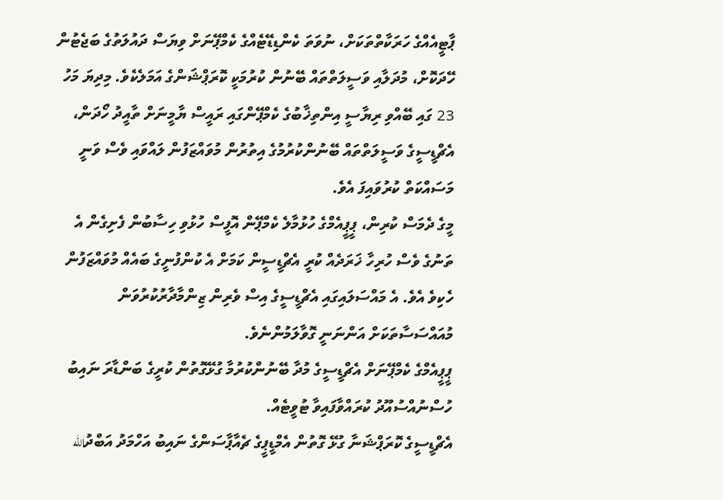ޕާޓީއެއްގެ ހަރަކާތްތަކަށް، ނުވަތަ ކެންޑިޑޭޓެއްގެ ކެމްޕޭނަށް ވިޔަސް ދައުލަތުގެ ބަޖެޓުން ހޭދަކޮށް، މުދަލާއި ވަސީލަތްތައް ބޭނުން ކުރުމަކީ ކޮރަޕްޝަންގެ އަމަލެކެވެ. މިދިޔަ މަހު 23 ގައި ބޭއްވި ރިޔާސީ އިންތިޚާބުގެ ކެމްޕޭންގައި ރައީސް ޔާމީނަށް ތާއީދު ހޯދަން، އެޗްޑީސީގެ ވަސީލަތްތައް ބޭނުންކުރުމުގެ އިތުރުން މުވައްޒަފުން ލައްވައި ވެސް ވަނީ މަސައްކަތް ކުރުވައިފަ އެވެ.
މީގެ ދެމަސް ކުރިން، ޕީޕީއެމްގެ ހުޅުމާލެ ކެމްޕޭން އޮފީސް ހުޅުވި ހިސާބުން ފެށިގެން އެ ތަނުގެ ވެސް ހުރިހާ ޚަރަދެއް ކުރީ އެޗްޑީސީން ކަމަށް އެ ކުންފުނީގެ ބައެއް މުވައްޒަފުން ހެކިވެ އެވެ. އެ މައްސަލައިގައި އެޗްޑީސީގެ އިސް ވެރިން ޒިންމާދާރުކުރުވަން މުއައްސަސާތަކަށް އަންނަނީ ގޮވާލަމުންނެވެ.
ޕީޕީއެމްގެ ކެމްޕޭނަށް އެޗްޑީސީގެ މުދާ ބޭނުންކުރުމާ ގުޅޭގޮތުން ކުރީގެ ބަންޑާރަ ނައިބު ހުސްނުއްސުއޫދު ކުރައްވާފައިވާ ޓުވީޓެއް.
އެޗްޑީސީގެ ކޮރަޕްޝަނާ ގުޅޭ ގޮތުން އެމްޑީޕީގެ ޗެއާޕާސަންގެ ނައިބު އަހްމަދު އަބްދުالله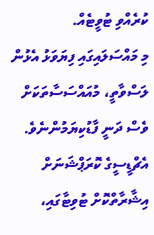ކުރެއްވި ޓުވީޓެއް.
މި މައްސަލައިގައި ފިޔަވަޅު އެޅުން ލަސްވާތީ، މުއައްސަސާތަކަށް ވެސް ދަނީ ފާޑުކިޔަމުންނެވެ. އެޗްޑީސީގެ ކޮރަޕްޝަނަށް އިޝާރާތްކޮށް ޓުވިޓާގައި،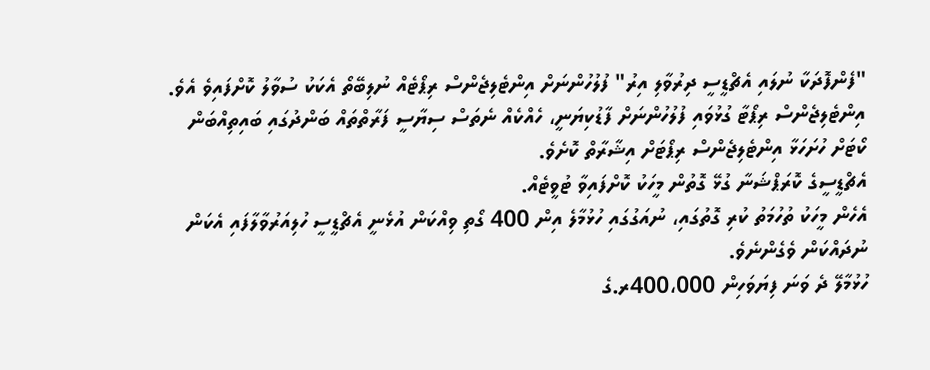"ފެންފޮދަކާ ނުލައި އެޗްޑީސީ ދިރުވާލި އިރު" ފުލުހުންނަށް އިންޓެލިޖެންސް ރިޕޯޓެއް ނުލިބޭތޯ އެކަކު ސުވާލު ކޮށްފައިވެ އެވެ. އިންޓެލިޖެންސް ރިޕޯޓާ ގުޅުވައި ފުލުހުންނަށް ފާޑުކިޔަނީ، ހެއްކެއް ނެތަސް ސިޔާސީ ފަރާތްތައް ބަންދުގައި ބައިތިއްބަން ކޯޓަށް ހުށަހަޅާ އިންޓެލިޖެންސް ރިޕޯޓަށް އިޝާރާތް ކޮށެވެ.
އެޗްޑީސީގެ ކޮރަޕްޝަނާ ގުޅޭ ގޮތުން މީހަކު ކޮށްފައިވާ ޓުވީޓެއް.
އެހެން މީހަކު ތުހުމަތު ކުރި ގޮތުގައި، ނުއަގުގައި ހުޅުމާލެ އިން 400 ގޯތި ވިއްކަން އުޅެނީ އެޗްޑީސީ ހުލިއަރުވާލާފައި އެކަން ނުދައްކަން ވެގެންނެވެ.
ހުޅުމާލޭ ދެ ވަނަ ފިޔަވަހިން 400،000ރ.ގެ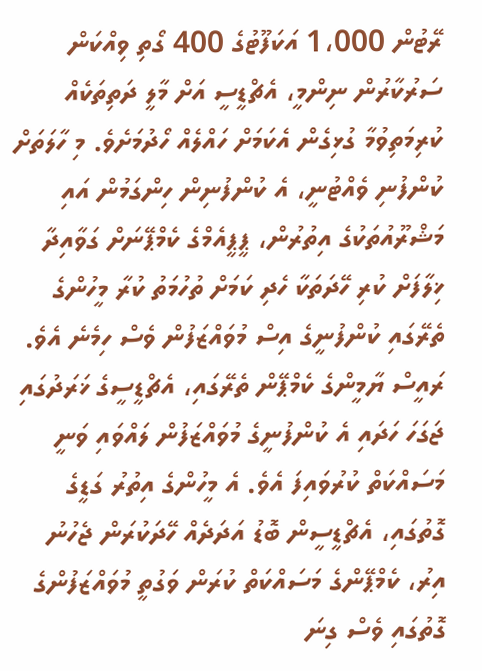ރޭޓުން 1،000 އަކަފޫޓުގެ 400 ގޯތި ވިއްކަން ސަރުކާރުން ނިންމީ، އެޗްޑީސީ އަށް މާލީ ދަތިތަކެއް ކުރިމަތިވުމާ ގުޅިގެން އެކަމަށް ހައްލެއް ހޯދުމަށެވެ. މި ހާލަތަށް ކުންފުނި ވެއްޓުނީ، އެ ކުންފުނިން ހިންގަމުން އައި މަޝްރޫއުތަކުގެ އިތުރުން، ޕީޕީއެމްގެ ކެމްޕޭނަށް ގަވާއިދާ ޚިލާފަށް ކުރި ހޭދަތަކާ ހެދި ކަމަށް ތުހުމަތު ކުރާ މީހުންގެ ތެރޭގައި ކުންފުނީގެ އިސް މުވައްޒަފުން ވެސް ހިމެނެ އެވެ.
ރައީސް ޔާމީންގެ ކެމްޕޭން ތެރޭގައި، އެޗްޑީސީގެ ޚަރަދުގައި ޖަގަހަ ހަދައި އެ ކުންފުނީގެ މުވައްޒަފުން ލައްވައި ވަނީ މަސައްކަތް ކުރުވައިފަ އެވެ. އެ މީހުންގެ އިތުރު ގަޑީގެ ގޮތުގައި، އެޗްޑީސީން ބޮޑު އަދަދެއް ހޭދަކުރަން ޖެހުނު އިރު، ކެމްޕޭންގެ މަސައްކަތް ކުރަން ވަގުތީ މުވައްޒަފުންގެ ގޮތުގައި ވެސް ގިނަ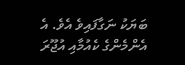ބަޔަކު ނަގާފައިވެ އެވެ. އެ އެންމެންގެ ކެއުމާއި އުޖޫރަ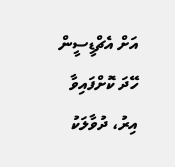އަށް އެޗްޑީސީން ހޭދަ ކޮށްފައިވާ އިރު، ދުވާލަކު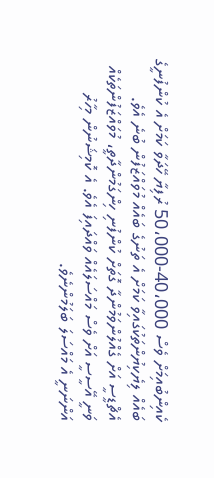ކެއިންބުއިމަށް ވެސް 40،000-50،000 ރުފިޔާ ހޭދަވާ ކަމަށް އެ ކުންފުނީގެ ބައެއް ލިޔެކިޔުންތަކުގައިވާ ކަމަށް އެ ތަނުގެ ބައެއް މުވައްޒަފުން ބުނެ އެވެ.
އެޗްޑީސީ އަށް ގެއްލުންވަމުންދާ ގޮތަށް ކުންފުނި ހިންގަމުންދާތީ، މުވައްޒަފުންތަކެއް ވަނީ އޭސީސީ އަށް ވެސް މައްސަލައެއް ވައްދައިފަ އެވެ. އެ ކޮމިޝަނުން މިހާރު އަންނަނީ އެ މައްސަލަ ބަލަމުންނެވެ.